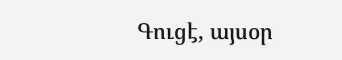Գուցէ, այսօր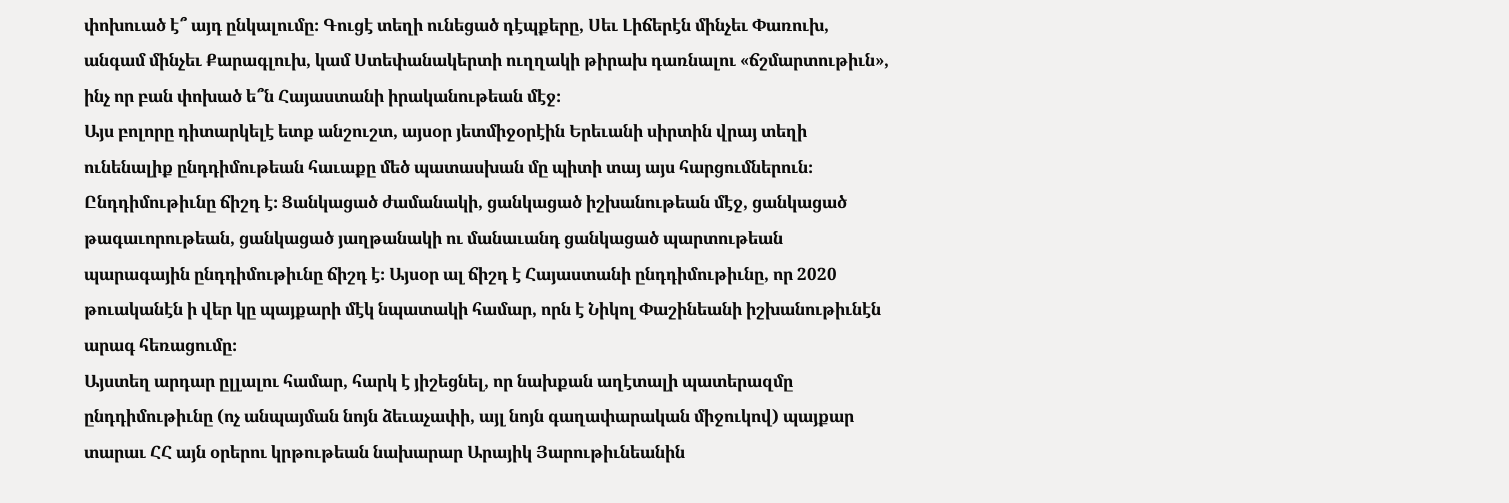փոխուած է՞ այդ ընկալումը։ Գուցէ տեղի ունեցած դէպքերը, Սեւ Լիճերէն մինչեւ Փառուխ, անգամ մինչեւ Քարագլուխ, կամ Ստեփանակերտի ուղղակի թիրախ դառնալու «ճշմարտութիւն», ինչ որ բան փոխած ե՞ն Հայաստանի իրականութեան մէջ։
Այս բոլորը դիտարկելէ ետք անշուշտ, այսօր յետմիջօրէին Երեւանի սիրտին վրայ տեղի ունենալիք ընդդիմութեան հաւաքը մեծ պատասխան մը պիտի տայ այս հարցումներուն։
Ընդդիմութիւնը ճիշդ է։ Ցանկացած ժամանակի, ցանկացած իշխանութեան մէջ, ցանկացած թագաւորութեան, ցանկացած յաղթանակի ու մանաւանդ ցանկացած պարտութեան պարագային ընդդիմութիւնը ճիշդ է։ Այսօր ալ ճիշդ է Հայաստանի ընդդիմութիւնը, որ 2020 թուականէն ի վեր կը պայքարի մէկ նպատակի համար, որն է Նիկոլ Փաշինեանի իշխանութիւնէն արագ հեռացումը։
Այստեղ արդար ըլլալու համար, հարկ է յիշեցնել, որ նախքան աղէտալի պատերազմը ընդդիմութիւնը (ոչ անպայման նոյն ձեւաչափի, այլ նոյն գաղափարական միջուկով) պայքար տարաւ ՀՀ այն օրերու կրթութեան նախարար Արայիկ Յարութիւնեանին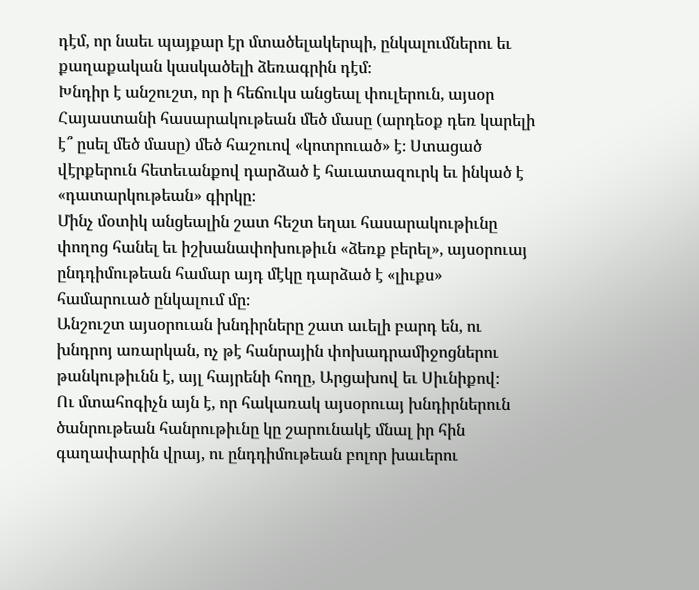դէմ, որ նաեւ պայքար էր մտածելակերպի, ընկալումներու եւ քաղաքական կասկածելի ձեռագրին դէմ։
Խնդիր է անշուշտ, որ ի հեճուկս անցեալ փուլերուն, այսօր Հայաստանի հասարակութեան մեծ մասը (արդեօք դեռ կարելի է՞ ըսել մեծ մասը) մեծ հաշուով «կոտրուած» է։ Ստացած վէրքերուն հետեւանքով դարձած է հաւատազուրկ եւ ինկած է «դատարկութեան» գիրկը։
Մինչ մօտիկ անցեալին շատ հեշտ եղաւ հասարակութիւնը փողոց հանել եւ իշխանափոխութիւն «ձեռք բերել», այսօրուայ ընդդիմութեան համար այդ մէկը դարձած է «լիւքս» համարուած ընկալում մը։
Անշուշտ այսօրուան խնդիրները շատ աւելի բարդ են, ու խնդրոյ առարկան, ոչ թէ հանրային փոխադրամիջոցներու թանկութիւնն է, այլ հայրենի հողը, Արցախով եւ Սիւնիքով։
Ու մտահոգիչն այն է, որ հակառակ այսօրուայ խնդիրներուն ծանրութեան հանրութիւնը կը շարունակէ մնալ իր հին գաղափարին վրայ, ու ընդդիմութեան բոլոր խաւերու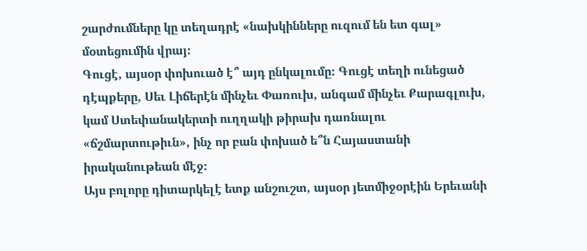շարժումները կը տեղադրէ «նախկինները ուզում են ետ գալ» մօտեցումին վրայ։
Գուցէ, այսօր փոխուած է՞ այդ ընկալումը։ Գուցէ տեղի ունեցած դէպքերը, Սեւ Լիճերէն մինչեւ Փառուխ, անգամ մինչեւ Քարագլուխ, կամ Ստեփանակերտի ուղղակի թիրախ դառնալու «ճշմարտութիւն», ինչ որ բան փոխած ե՞ն Հայաստանի իրականութեան մէջ։
Այս բոլորը դիտարկելէ ետք անշուշտ, այսօր յետմիջօրէին Երեւանի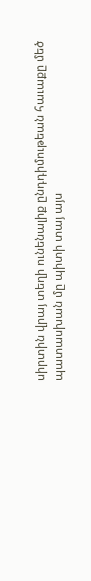սիրտին վրայ տեղի ունենալիք ընդդիմութեան հաւաքը մեծ պատասխան մը պիտի տայ այս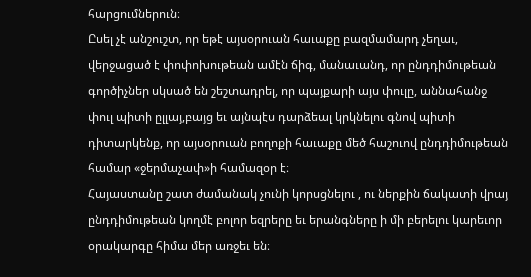հարցումներուն։
Ըսել չէ անշուշտ, որ եթէ այսօրուան հաւաքը բազմամարդ չեղաւ, վերջացած է փոփոխութեան ամէն ճիգ, մանաւանդ, որ ընդդիմութեան գործիչներ սկսած են շեշտադրել, որ պայքարի այս փուլը, աննահանջ փուլ պիտի ըլլայ,բայց եւ այնպէս դարձեալ կրկնելու գնով պիտի դիտարկենք, որ այսօրուան բողոքի հաւաքը մեծ հաշուով ընդդիմութեան համար «ջերմաչափ»ի համազօր է։
Հայաստանը շատ ժամանակ չունի կորսցնելու , ու ներքին ճակատի վրայ ընդդիմութեան կողմէ բոլոր եզրերը եւ երանգները ի մի բերելու կարեւոր օրակարգը հիմա մեր առջեւ են։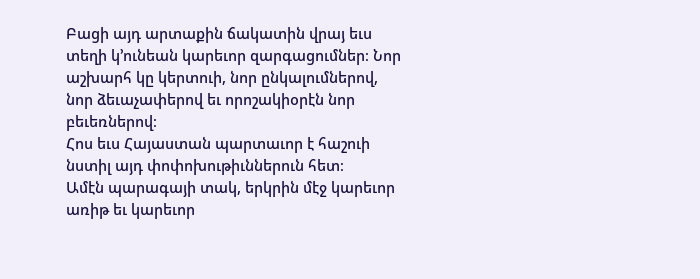Բացի այդ արտաքին ճակատին վրայ եւս տեղի կ՚ունեան կարեւոր զարգացումներ։ Նոր աշխարհ կը կերտուի, նոր ընկալումներով, նոր ձեւաչափերով եւ որոշակիօրէն նոր բեւեռներով։
Հոս եւս Հայաստան պարտաւոր է հաշուի նստիլ այդ փոփոխութիւններուն հետ։
Ամէն պարագայի տակ, երկրին մէջ կարեւոր առիթ եւ կարեւոր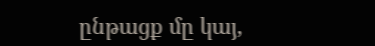ընթացք մը կայ,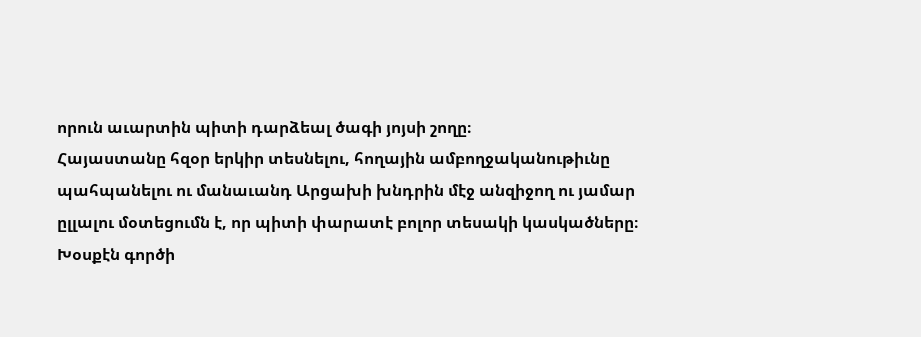որուն աւարտին պիտի դարձեալ ծագի յոյսի շողը։
Հայաստանը հզօր երկիր տեսնելու, հողային ամբողջականութիւնը պահպանելու ու մանաւանդ Արցախի խնդրին մէջ անզիջող ու յամար ըլլալու մօտեցումն է, որ պիտի փարատէ բոլոր տեսակի կասկածները։
Խօսքէն գործի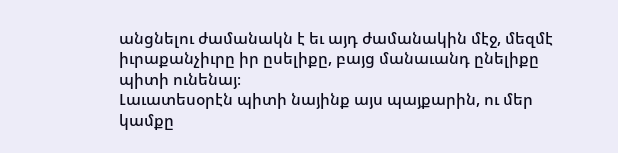անցնելու ժամանակն է եւ այդ ժամանակին մէջ, մեզմէ իւրաքանչիւրը իր ըսելիքը, բայց մանաւանդ ընելիքը պիտի ունենայ։
Լաւատեսօրէն պիտի նայինք այս պայքարին, ու մեր կամքը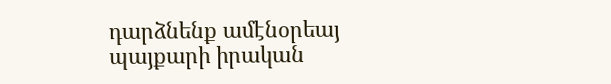դարձնենք ամէնօրեայ պայքարի իրական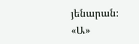յենարան։
«Ա»